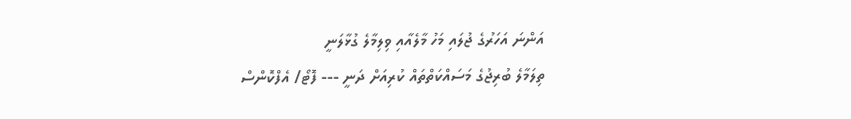އަންނަ އަހަރުގެ ޖުލައި މަހު މާލެއާއި ވިލިމާލެ ގުޅާލަނީ
ތިލަމާލެ ބުރިޖުގެ މަސައްކަތްތައް ކުރިއަށް ދަނީ --- ފޮޓޯ/ އެފްކޮންސް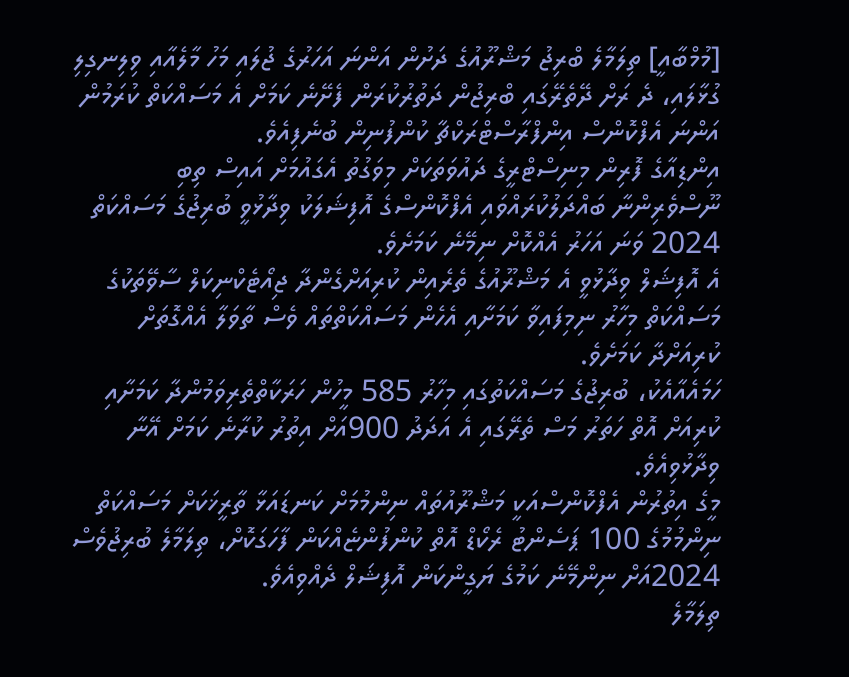[މުމްބާއީ] ތިލަމާލެ ބްރިޖު މަޝްރޫއުގެ ދަށުން އަންނަ އަހަރުގެ ޖުލައި މަހު މާލެއާއި ވިލިނގިލި ގުޅާލައި، ދެ ރަށް ދޭތެރޭގައި ބްރިޖުން ދަތުރުކުރަން ފެށޭނެ ކަމަށް އެ މަސައްކަތް ކުރަމުން އަންނަ އެފްކޮންސް އިންފްރާސްޓްރަކްޗާ ކުންފުނިން ބުނެފިއެވެ.
އިންޑިއާގެ ފޮރިން މިނިސްޓްރީގެ ދައުވަތަކަށް މިވަގުތު އެގައުމަށް އައިސް ތިބި ނޫސްވެރިންނާ ބައްދަލުކުރައްވައި އެފްކޮންސްގެ އޮފިޝަލަކު ވިދާޅުވީ ބުރިޖުގެ މަސައްކަތް 2024 ވަނަ އަހަރު އެއްކޮށް ނިމޭނެ ކަމަށެވެ.
އެ އޮފިޝަލް ވިދާޅުވީ އެ މަޝްރޫއުގެ ތެރެއިން ކުރިއަށްގެންދާ ޖިއޯޓެކްނިކަލް ސާވޭތަކުގެ މަސައްކަތް މިހާރު ނިމިފައިވާ ކަމަށާއި އެހެން މަސައްކަތްތައް ވެސް ތާވަލާ އެއްގޮތަށް ކުރިއަށްދާ ކަމަށެވެ.
ހަމައެއާއެކު، ބުރިޖުގެ މަސައްކަތުގައި މިހާރު 585 މީހުން ހަރަކާތްތެރިވަމުންދާ ކަމަށާއި ކުރިއަށް އޮތް ހަތަރު މަސް ތެރޭގައި އެ އަދަދު 900އަށް އިތުރު ކުރާނެ ކަމަށް އޭނާ ވިދާޅުވިއެވެ.
މީގެ އިތުރުން އެފްކޮންސްއަކީ މަޝްރޫއުތައް ނިންމުމަށް ކަނޑައަޅާ ތާރީޚަކަށް މަސައްކަތް ނިންމުމުގެ 100 ޕަސެންޓު ރެކޯޑް އޮތް ކުންފުންޏެއްކަން ފާހަގަކޮށް، ތިލަމާލެ ބުރިޖުވެސް 2024އަށް ނިންމޭނެ ކަމުގެ ޔަގީންކަން އޮފިޝަލް ދެއްވިއެވެ.
ތިލަމާލެ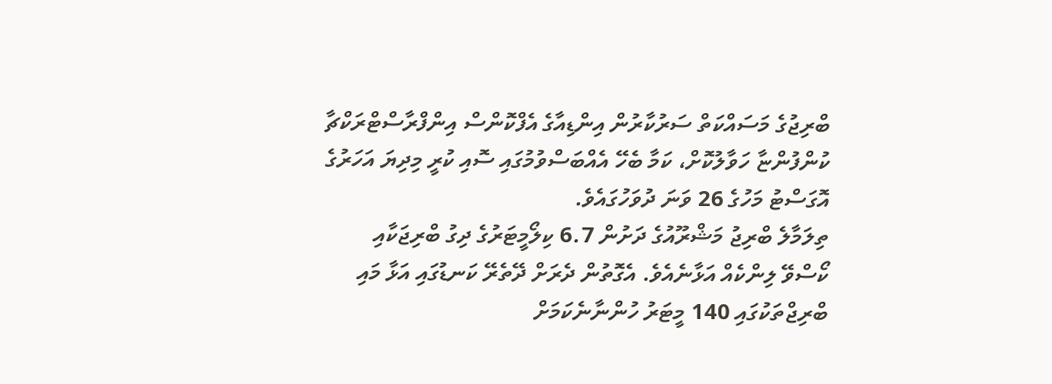ބްރިޖުގެ މަސައްކަތް ސަރުކާރުން އިންޑިއާގެ އެފްކޮންސް އިންފްރާސްޓްރަކްޗާ ކުންފުންޏާ ހަވާލުކޮށް، ކަމާ ބެހޭ އެއްބަސްވުމުގައި ސޮއި ކުރީ މިދިޔަ އަހަރުގެ އޮގަސްޓު މަހުގެ 26 ވަނަ ދުވަހުގައެވެ.
ތިލަމާލެ ބްރިޖު މަޝްރޫއުގެ ދަށުން 6.7 ކިލޯމީޓަރުގެ ދިގު ބްރިޖަކާއި ކޯސްވޭ ލިންކެއް އަޅާނެއެވެ. އެގޮތުން ދެރަށް ދޭތެރޭ ކަނޑުގައި އަޅާ މައި ބްރިޖްތަކުގައި 140 މީޓަރު ހުންނާނެކަމަށް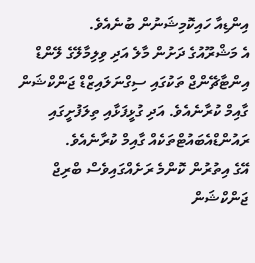އިންޑިއާ ހައިކޮމިޝަނުން ބުނެއެވެ.
އެ މަޝްރޫއުގެ ދަށުން މާލެ އަދި ވިލިމާލޭގެ ލޭންޑް އިންޓާޗޭންޖް ތަކުގައި ސިގްނަލައިޒްޑް ޖަންކްޝަން ގާއިމް ކުރާނެއެވެ. އަދި ގުޅީފަޅާއި ތިލަފުށީގައި ރައުންޑްއެބައުޓްތަކެއް ގާއިމް ކުރާނެއެވެ.
އޭގެ އިތުރުން ކޮންމެ ރަށެއްގައިވެސް ބްރިޖް ޖަންކްޝަން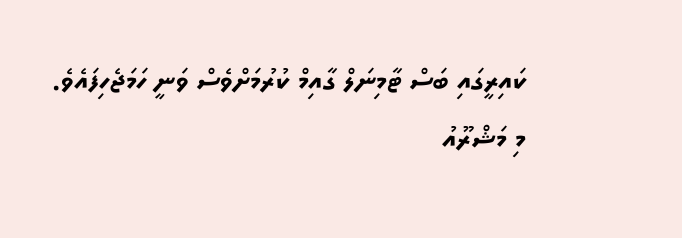ކައިރީގައި ބަސް ޓާމިނަލް ގާއިމް ކުރުމަށްވެސް ވަނީ ހަމަޖެހިފައެވެ.
މި މަޝްރޫއު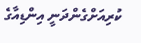ކުރިއަށްގެންދަނީ އިންޑިއާގެ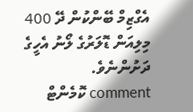އެގްޒިމް ބޭންކުން ދޭ 400 މިލިއަން ޑޮލަރުގެ ލޯނު އެހީގެ ދަށުންނެވެ.
comment ކޮމެންޓް